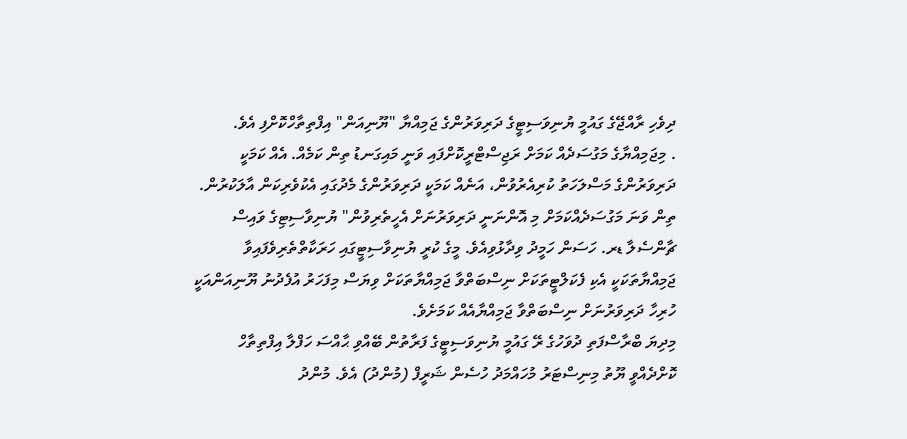ދިވެހި ރާއްޖޭގެ ގައުމީ ޔުނިވަސިޓީގެ ދަރިވަރުންގެ ޖަމިއްޔާ "ޔޫނިއަން" އިފްތިތާހްކޮށްފި އެވެ.
. މިޖަމިއްޔާގެ މަގުސަދެއް ކަމަށް ރަޖިސްޓްރީކޮށްފައި ވަނީ މައިގަނޑު ތިން ކަމެއް. އެއް ކަމަކީ ދަރިވަރުންގެ މަސްލަހަތު ކުރިއެރުވުން، އަނެއް ކަމަކީ ދަރިވަރުންގެ މެދުގައި އެކުވެރިކަން އާލަކުރުން. ތިން ވަނަ މަގުސަދެއްކަމަށް މި އޮންނަނީ ދަރިވަރުނަށް އެހީތެރިވުން" ޔުނިވާސިޓިގެ ވައިސް ޗާންސެލާ ޑރ. ހަސަން ހަމީދު ވިދާޅުވިއެވެ. މީގެ ކުރީ ޔުނިވާސިޓީގައި ހަރަކާތްތެރިވެފައިވާ ޖަމިއްޔާތަކަކީ އެކި ފެކަލްޓީތަކަށް ނިސްބަތްވާ ޖަމިއްޔާތަކަށް ވިޔަސް މިފަހަރު އުފެދުނު ޔޫނިއަންއަކީ ހުރިހާ ދަރިވަރުނަށް ނިސްބަތްވާ ޖަމިއްޔާއެއް ކަމަށެވެ.
މިދިޔަ ބްރާސްފަތި ދުވަހުގެ ރޭ ގައުމީ ޔުނިވަސިޓީގެ ފަރާތުން ބޭއްވި ޙާއްސަ ހަފްލާ އިފްތިތާހް ކޮށްދެއްވީ ޔޫތު މިނިސްޓަރު މުހައްމަދު ހުސެން ޝަރީފް (މުންދު) އެވެ. މުންދު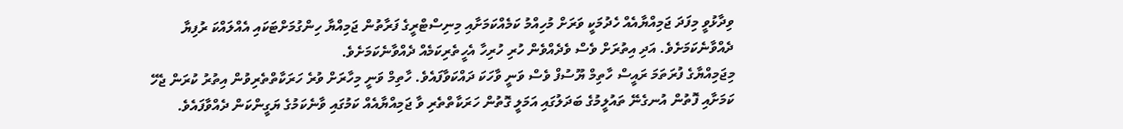ވިދާޅުވީ މިފަދަ ޖަމިއްޔާއެއް ހެދުމަކީ ވަރަށް މުހިއްމު ކަމެއްކަމަށާއި މިނިސްޓްރީގެ ފަރާތުން ޖަމިއްޔާ ހިންގުމަށްޓަކައި އެއްލައްކަ ރުފިޔާ ދެއްވާނެކަމަށެވެ. އަދި އިތުރަށް ވެސް ވެދެއްވެން ހުރި ހުރިހާ އެހީތެރިކަމެއް ދެއްވާނެކަމަށެވެ.
މިޖަމިއްޔާގެ ފުރަތަމަ ރައީސް ހާތިމް ޔޫސުފް ވެސް ވަނީ ވާހަކަ ދައްކަވާފައެވެ. ހާތިމް ވަނީ މިހާރަށް ވުރެ ހަރަކާތްތެރިވުން އިތުރު ކުރަން ޖެހޭ ކަމަށާއި ފޮތުން އުނގެނޭ ތައުލީމުގެ ބަދަލުގައި އަމަލީ ގޮތުން ހަރަކާތްތެރި ވާ ޖަމިއްޔާއެއް ކަމުގައި ވާނެކަމުގެ ޔަގީންކަން ދެއްވާފައެވެ.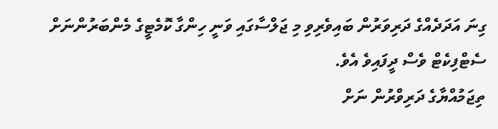ގިނަ އަދަދެއްގެ ދަރިވަރުން ބައިވެރިވި މި ޖަލްސާގައި ވަނީ ހިންގާ ކޮމެޓީގެ މެންބަރުންނަށް ސެޓްފިކެޓް ވެސް ދީފައިވެ އެވެ.
ތިޖަމުއްޔާގެ ދަރިވްރުން ނަށް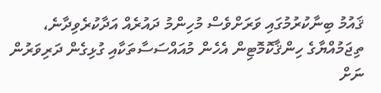ޤައުމު ބިނާކުރުމުގައި ވަރަށްވެސް މުހިންމު ދައުރެއް އަދާކުރެވިދާނެ، ތިޖަމުއްޔާގެ ހިންޤާކޮމޮޓިން އެހެން މުއައްސަސާތަކާއި ގުޅިގެން ދަރިވަރުން ނަށް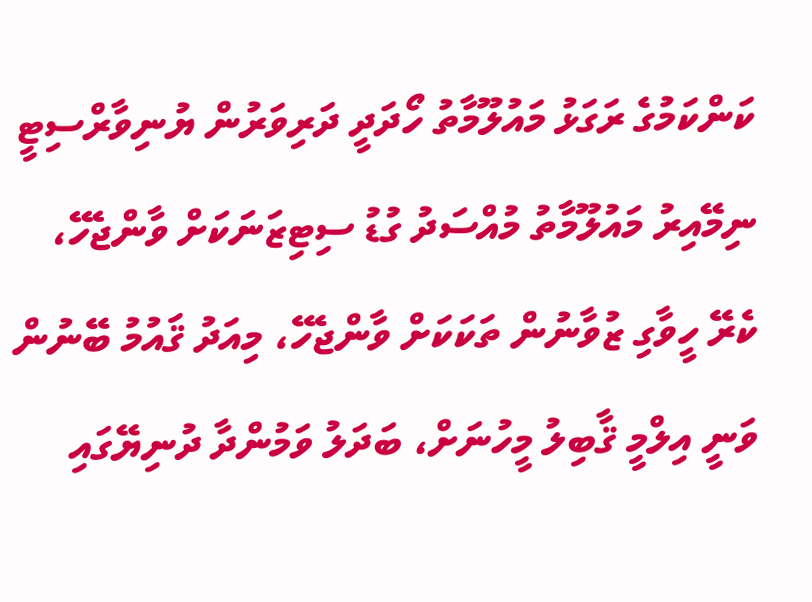ކަންކަމުގެ ރަގަޅު މައުލޫމާތު ހޯދަދީ ދަރިވަރުން ޔުނިވާރްސިޓީ ނިމޭއިރު މައުލޫމާތު މުއްސަދު ގުޑު ސިޓިޒަނަކަށް ވާންޖެހޭ، ކެރޭ ހީވާގި ޒުވާނުން ތަކަކަށް ވާންޖެހޭ، މިއަދު ޤައުމު ބޭނުން ވަނީ އިލްމީ ޤާބިލު މީހުނަށް، ބަދަލު ވަމުންދާ ދުނިޔޭގައި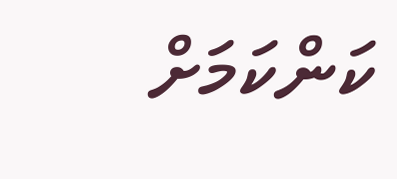ކަންކަމަށް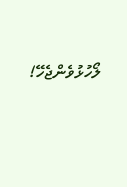ލޯހުޅުވެންޖެހޭ!